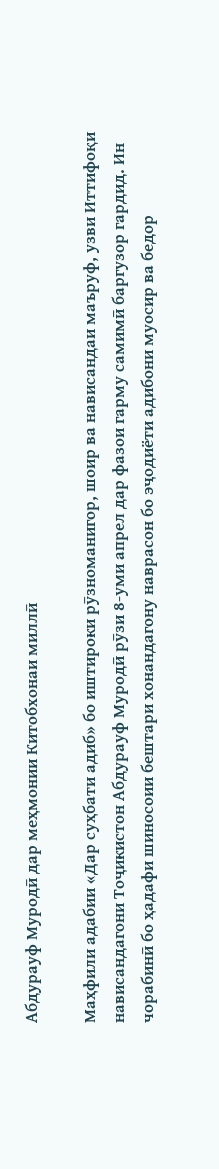Абдурауф Муродӣ дар меҳмонии Китобхонаи миллӣ

Маҳфили адабии «Дар суҳбати адиб» бо иштироки рӯзноманигор, шоир ва нависандаи маъруф, узви Иттифоқи нависандагони Тоҷикистон Абдурауф Муродӣ рӯзи 8-уми апрел дар фазои гарму самимӣ баргузор гардид. Ин чорабинӣ бо ҳадафи шиносоии бештари хонандагону наврасон бо эҷодиёти адибони муосир ва бедор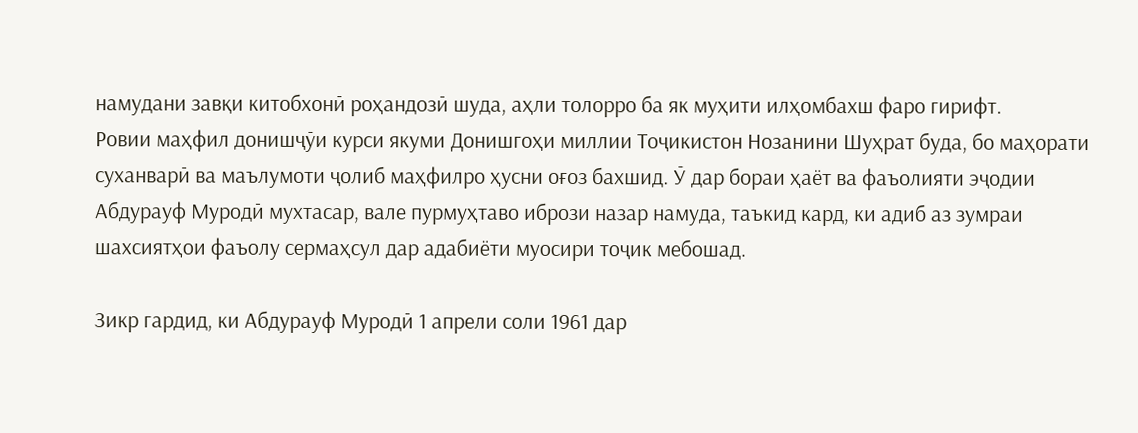намудани завқи китобхонӣ роҳандозӣ шуда, аҳли толорро ба як муҳити илҳомбахш фаро гирифт.
Ровии маҳфил донишҷӯи курси якуми Донишгоҳи миллии Тоҷикистон Нозанини Шуҳрат буда, бо маҳорати суханварӣ ва маълумоти ҷолиб маҳфилро ҳусни оғоз бахшид. Ӯ дар бораи ҳаёт ва фаъолияти эҷодии Абдурауф Муродӣ мухтасар, вале пурмуҳтаво ибрози назар намуда, таъкид кард, ки адиб аз зумраи шахсиятҳои фаъолу сермаҳсул дар адабиёти муосири тоҷик мебошад.

Зикр гардид, ки Абдурауф Муродӣ 1 апрели соли 1961 дар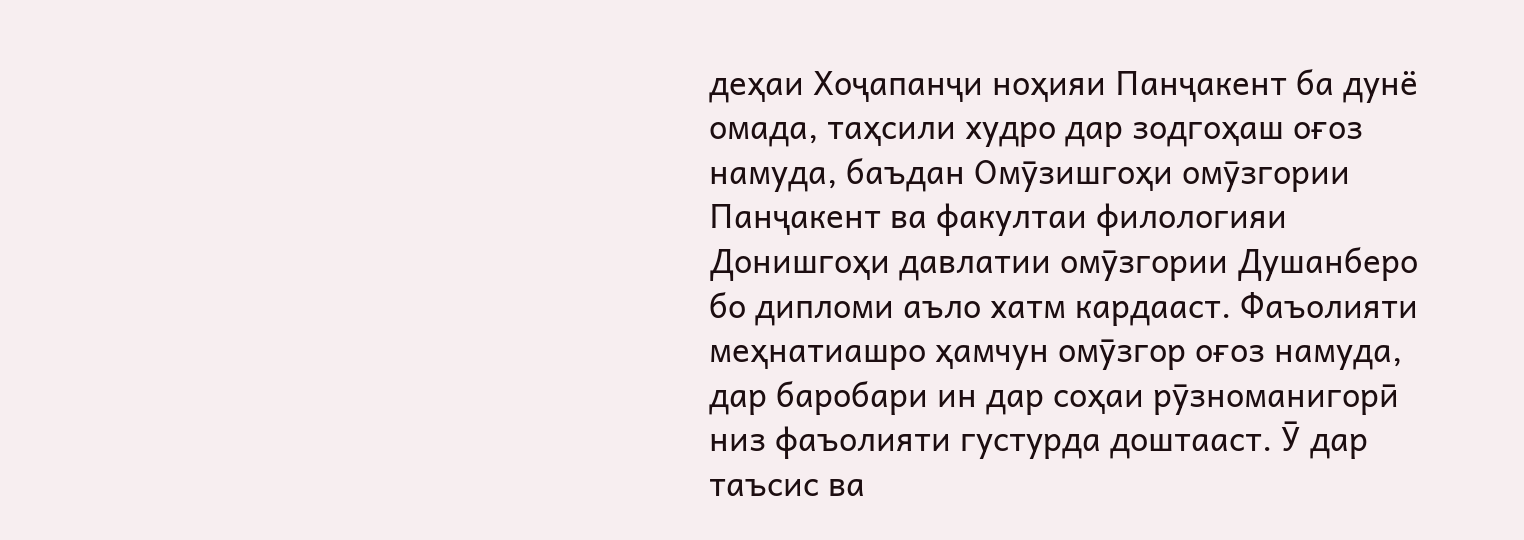деҳаи Хоҷапанҷи ноҳияи Панҷакент ба дунё омада, таҳсили худро дар зодгоҳаш оғоз намуда, баъдан Омӯзишгоҳи омӯзгории Панҷакент ва факултаи филологияи Донишгоҳи давлатии омӯзгории Душанберо бо дипломи аъло хатм кардааст. Фаъолияти меҳнатиашро ҳамчун омӯзгор оғоз намуда, дар баробари ин дар соҳаи рӯзноманигорӣ низ фаъолияти густурда доштааст. Ӯ дар таъсис ва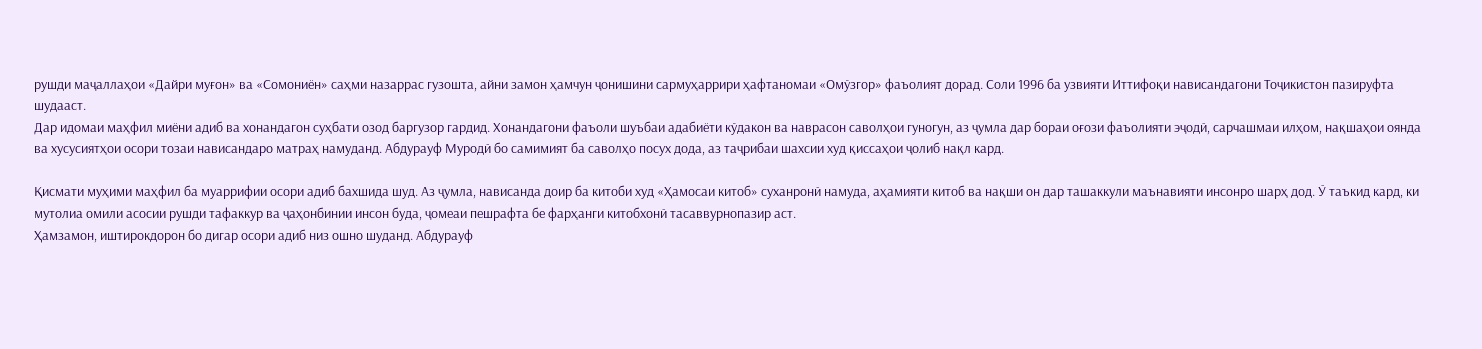рушди маҷаллаҳои «Дайри муғон» ва «Сомониён» саҳми назаррас гузошта, айни замон ҳамчун ҷонишини сармуҳаррири ҳафтаномаи «Омӯзгор» фаъолият дорад. Соли 1996 ба узвияти Иттифоқи нависандагони Тоҷикистон пазируфта шудааст.
Дар идомаи маҳфил миёни адиб ва хонандагон суҳбати озод баргузор гардид. Хонандагони фаъоли шуъбаи адабиёти кӯдакон ва наврасон саволҳои гуногун, аз ҷумла дар бораи оғози фаъолияти эҷодӣ, сарчашмаи илҳом, нақшаҳои оянда ва хусусиятҳои осори тозаи нависандаро матраҳ намуданд. Абдурауф Муродӣ бо самимият ба саволҳо посух дода, аз таҷрибаи шахсии худ қиссаҳои ҷолиб нақл кард.

Қисмати муҳими маҳфил ба муаррифии осори адиб бахшида шуд. Аз ҷумла, нависанда доир ба китоби худ «Ҳамосаи китоб» суханронӣ намуда, аҳамияти китоб ва нақши он дар ташаккули маънавияти инсонро шарҳ дод. Ӯ таъкид кард, ки мутолиа омили асосии рушди тафаккур ва ҷаҳонбинии инсон буда, ҷомеаи пешрафта бе фарҳанги китобхонӣ тасаввурнопазир аст.
Ҳамзамон, иштирокдорон бо дигар осори адиб низ ошно шуданд. Абдурауф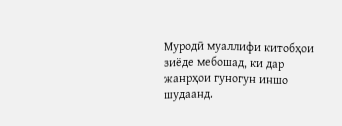Муродӣ муаллифи китобҳои зиёде мебошад, ки дар жанрҳои гуногун иншо шудаанд.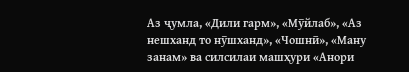Аз ҷумла, «Дили гарм», «Мӯйлаб», «Аз нешханд то нӯшханд», «Чошнӣ», «Ману занам» ва силсилаи машҳури «Анори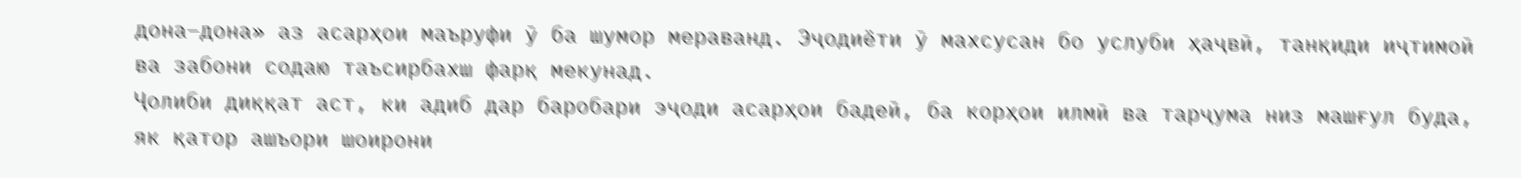дона–дона» аз асарҳои маъруфи ӯ ба шумор мераванд. Эҷодиёти ӯ махсусан бо услуби ҳаҷвӣ, танқиди иҷтимоӣ ва забони содаю таъсирбахш фарқ мекунад.
Ҷолиби диққат аст, ки адиб дар баробари эҷоди асарҳои бадеӣ, ба корҳои илмӣ ва тарҷума низ машғул буда, як қатор ашъори шоирони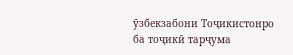ӯзбекзабони Тоҷикистонро ба тоҷикӣ тарҷума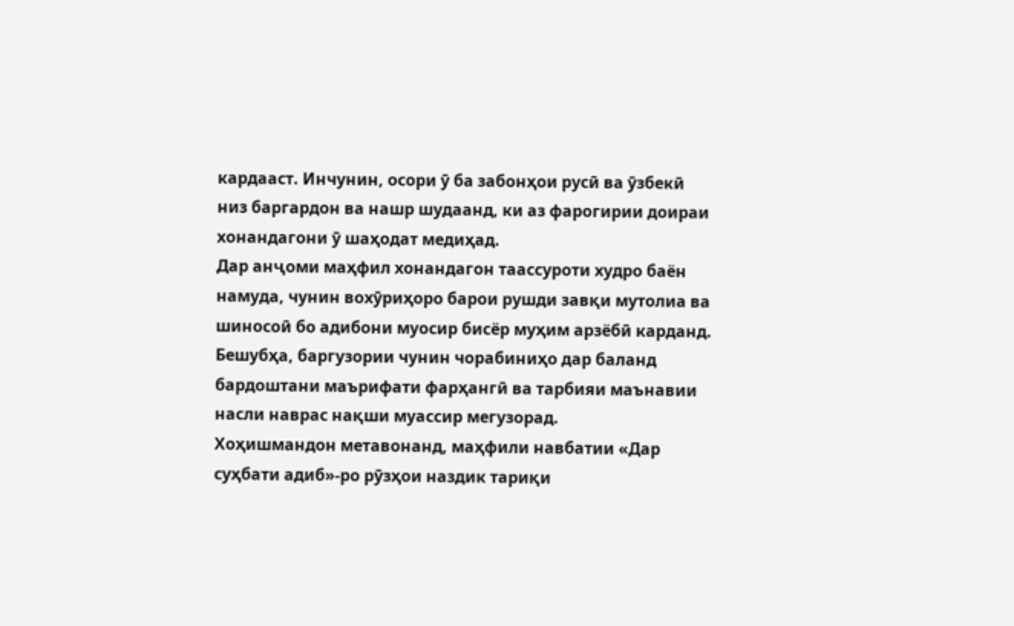кардааст. Инчунин, осори ӯ ба забонҳои русӣ ва ӯзбекӣ низ баргардон ва нашр шудаанд, ки аз фарогирии доираи хонандагони ӯ шаҳодат медиҳад.
Дар анҷоми маҳфил хонандагон таассуроти худро баён намуда, чунин вохӯриҳоро барои рушди завқи мутолиа ва шиносоӣ бо адибони муосир бисёр муҳим арзёбӣ карданд. Бешубҳа, баргузории чунин чорабиниҳо дар баланд бардоштани маърифати фарҳангӣ ва тарбияи маънавии насли наврас нақши муассир мегузорад.
Хоҳишмандон метавонанд, маҳфили навбатии «Дар суҳбати адиб»-ро рӯзҳои наздик тариқи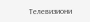Телевизиони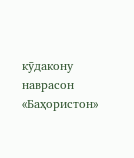кӯдакону наврасон «Баҳористон»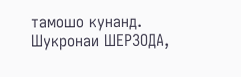тамошо кунанд.
Шукронаи ШЕРЗОДА,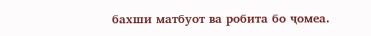бахши матбуот ва робита бо ҷомеа.